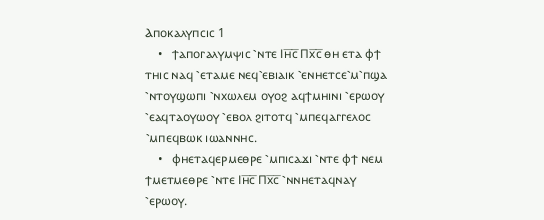Ⲁⲡⲟⲕⲁⲗⲩⲡⲥⲓⲥ 1
    •   ϯⲁⲡⲟⲅⲁⲗⲩⲙⲯⲓⲥ ⳿ⲛⲧⲉ Ⲓⲏ̅ⲥ̅ Ⲡⲭ̅ⲥ̅ ⲑⲏ ⲉⲧⲁ ⲫϯ ⲧⲏⲓⲥ ⲛⲁϥ ⳿ⲉⲧⲁⲙⲉ ⲛⲉϥ⳿ⲉⲃⲓⲁⲓⲕ ⳿ⲉⲛⲏⲉⲧⲥⲉ⳿ⲙ⳿ⲡϣⲁ ⳿ⲛⲧⲟⲩϣⲱⲡⲓ ⳿ⲛⲭⲱⲗⲉⲙ ⲟⲩⲟϩ ⲁϥϯⲙⲏⲓⲛⲓ ⳿ⲉⲣⲱⲟⲩ ⳿ⲉⲁϥⲧⲁⲟⲩⲱⲟⲩ ⳿ⲉⲃⲟⲗ ϩⲓⲧⲟⲧϥ ⳿ⲙⲡⲉϥⲁⲅⲅⲉⲗⲟⲥ ⳿ⲙⲡⲉϥⲃⲱⲕ ⲓⲱⲁⲛⲛⲏⲥ.
    •   ⲫⲏⲉⲧⲁϥⲉⲣⲙⲉⲑⲣⲉ ⳿ⲙⲡⲓⲥⲁϫⲓ ⳿ⲛⲧⲉ ⲫϯ ⲛⲉⲙ ϯⲙⲉⲧⲙⲉⲑⲣⲉ ⳿ⲛⲧⲉ Ⲓⲏ̅ⲥ̅ Ⲡⲭ̅ⲥ̅ ⳿ⲛⲛⲏⲉⲧⲁϥⲛⲁⲩ ⳿ⲉⲣⲱⲟⲩ.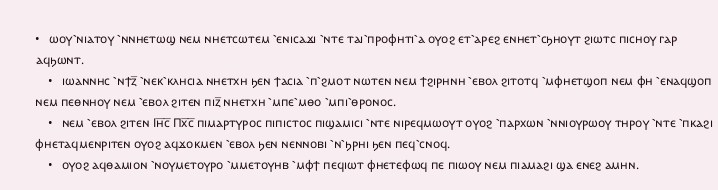•   ⲱⲟⲩ⳿ⲛⲓⲁⲧⲟⲩ ⳿ⲛⲛⲏⲉⲧⲱϣ ⲛⲉⲙ ⲛⲏⲉⲧⲥⲱⲧⲉⲙ ⳿ⲉⲛⲓⲥⲁϫⲓ ⳿ⲛⲧⲉ ⲧⲁⲓ⳿ⲡⲣⲟⲫⲏⲧⲓ⳿ⲁ ⲟⲩⲟϩ ⲉⲧ⳿ⲁⲣⲉϩ ⲉⲛⲏⲉⲧ⳿ⲥϧⲏⲟⲩⲧ ϩⲓⲱⲧⲥ ⲡⲓⲥⲏⲟⲩ ⲅⲁⲣ ⲁϥϧⲱⲛⲧ.
    •   ⲓⲱⲁⲛⲛⲏⲥ ⳿ⲛϯⲍ̅ ⳿ⲛⲉⲕ⳿ⲕⲗⲏⲥⲓⲁ ⲛⲏⲉⲧⲭⲏ ϧⲉⲛ ϯⲁⲥⲓⲁ ⳿ⲡ⳿ϩⲙⲟⲧ ⲛⲱⲧⲉⲛ ⲛⲉⲙ ϯϩⲓⲣⲏⲛⲏ ⳿ⲉⲃⲟⲗ ϩⲓⲧⲟⲧϥ ⳿ⲙⲫⲏⲉⲧϣⲟⲡ ⲛⲉⲙ ⲫⲏ ⳿ⲉⲛⲁϥϣⲟⲡ ⲛⲉⲙ ⲡⲉⲑⲛⲏⲟⲩ ⲛⲉⲙ ⳿ⲉⲃⲟⲗ ϩⲓⲧⲉⲛ ⲡⲓⲍ̅ ⲛⲏⲉⲧⲭⲏ ⳿ⲙⲡⲉ⳿ⲙⲑⲟ ⳿ⲙⲡⲓ⳿ⲑⲣⲟⲛⲟⲥ.
    •   ⲛⲉⲙ ⳿ⲉⲃⲟⲗ ϩⲓⲧⲉⲛ Ⲓⲏ̅ⲥ̅ Ⲡⲭ̅ⲥ̅ ⲡⲓⲙⲁⲣⲧⲩⲣⲟⲥ ⲡⲓⲡⲓⲥⲧⲟⲥ ⲡⲓϣⲁⲙⲓⲥⲓ ⳿ⲛⲧⲉ ⲛⲓⲣⲉϥⲙⲱⲟⲩⲧ ⲟⲩⲟϩ ⳿ⲡⲁⲣⲭⲱⲛ ⳿ⲛⲛⲓⲟⲩⲣⲱⲟⲩ ⲧⲏⲣⲟⲩ ⳿ⲛⲧⲉ ⳿ⲡⲕⲁϩⲓ ⲫⲏⲉⲧⲁϥⲙⲉⲛⲣⲓⲧⲉⲛ ⲟⲩⲟϩ ⲁϥϫⲟⲕⲙⲉⲛ ⳿ⲉⲃⲟⲗ ϧⲉⲛ ⲛⲉⲛⲛⲟⲃⲓ ⳿ⲛ⳿ϧⲣⲏⲓ ϧⲉⲛ ⲡⲉϥ⳿ⲥⲛⲟϥ.
    •   ⲟⲩⲟϩ ⲁϥⲑⲁⲙⲓⲟⲛ ⳿ⲛⲟⲩⲙⲉⲧⲟⲩⲣⲟ ⳿ⲙⲙⲉⲧⲟⲩⲏⲃ ⳿ⲙⲫϯ ⲡⲉϥⲓⲱⲧ ⲫⲏⲉⲧⲉⲫⲱϥ ⲡⲉ ⲡⲓⲱⲟⲩ ⲛⲉⲙ ⲡⲓⲁⲙⲁϩⲓ ϣⲁ ⲉⲛⲉϩ ⲁⲙⲏⲛ.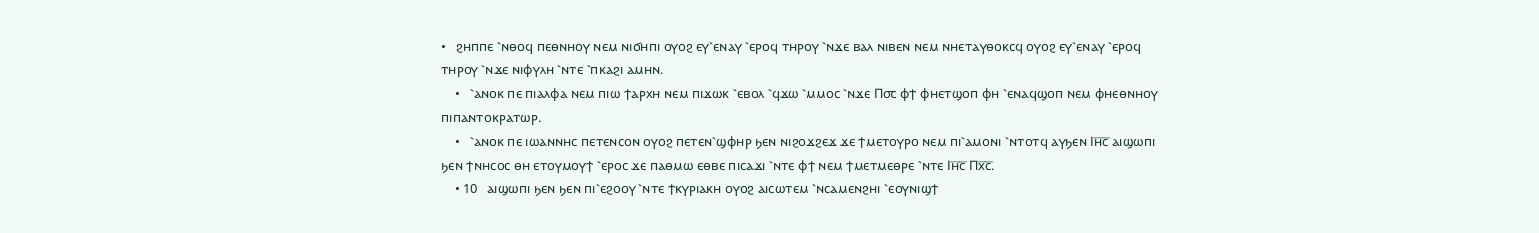•   ϩⲏⲡⲡⲉ ⳿ⲛⲑⲟϥ ⲡⲉⲑⲛⲏⲟⲩ ⲛⲉⲙ ⲛⲓϭⲏⲡⲓ ⲟⲩⲟϩ ⲉⲩ⳿ⲉⲛⲁⲩ ⳿ⲉⲣⲟϥ ⲧⲏⲣⲟⲩ ⳿ⲛϫⲉ ⲃⲁⲗ ⲛⲓⲃⲉⲛ ⲛⲉⲙ ⲛⲏⲉⲧⲁⲩⲑⲟⲕⲥϥ ⲟⲩⲟϩ ⲉⲩ⳿ⲉⲛⲁⲩ ⳿ⲉⲣⲟϥ ⲧⲏⲣⲟⲩ ⳿ⲛϫⲉ ⲛⲓⲫⲩⲗⲏ ⳿ⲛⲧⲉ ⳿ⲡⲕⲁϩⲓ ⲁⲙⲏⲛ.
    •   ⳿ⲁⲛⲟⲕ ⲡⲉ ⲡⲓⲁⲗⲫⲁ ⲛⲉⲙ ⲡⲓⲱ ϯⲁⲣⲭⲏ ⲛⲉⲙ ⲡⲓϫⲱⲕ ⳿ⲉⲃⲟⲗ ⳿ϥϫⲱ ⳿ⲙⲙⲟⲥ ⳿ⲛϫⲉ Ⲡ⳪ ⲫϯ ⲫⲏⲉⲧϣⲟⲡ ⲫⲏ ⳿ⲉⲛⲁϥϣⲟⲡ ⲛⲉⲙ ⲫⲏⲉⲑⲛⲏⲟⲩ ⲡⲓⲡⲁⲛⲧⲟⲕⲣⲁⲧⲱⲣ.
    •   ⳿ⲁⲛⲟⲕ ⲡⲉ ⲓⲱⲁⲛⲛⲏⲥ ⲡⲉⲧⲉⲛⲥⲟⲛ ⲟⲩⲟϩ ⲡⲉⲧⲉⲛ⳿ϣⲫⲏⲣ ϧⲉⲛ ⲛⲓϩⲟϫϩⲉϫ ϫⲉ ϯⲙⲉⲧⲟⲩⲣⲟ ⲛⲉⲙ ⲡⲓ⳿ⲁⲙⲟⲛⲓ ⳿ⲛⲧⲟⲧϥ ⲁⲩϧⲉⲛ Ⲓⲏ̅ⲥ̅ ⲁⲓϣⲱⲡⲓ ϧⲉⲛ ϯⲛⲏⲥⲟⲥ ⲑⲏ ⲉⲧⲟⲩⲙⲟⲩϯ ⳿ⲉⲣⲟⲥ ϫⲉ ⲡⲁⲑⲙⲱ ⲉⲑⲃⲉ ⲡⲓⲥⲁϫⲓ ⳿ⲛⲧⲉ ⲫϯ ⲛⲉⲙ ϯⲙⲉⲧⲙⲉⲑⲣⲉ ⳿ⲛⲧⲉ Ⲓⲏ̅ⲥ̅ Ⲡⲭ̅ⲥ̅.
    • 10   ⲁⲓϣⲱⲡⲓ ϧⲉⲛ ϧⲉⲛ ⲡⲓ⳿ⲉϩⲟⲟⲩ ⳿ⲛⲧⲉ ϯⲕⲩⲣⲓⲁⲕⲏ ⲟⲩⲟϩ ⲁⲓⲥⲱⲧⲉⲙ ⳿ⲛⲥⲁⲙⲉⲛϩⲏⲓ ⳿ⲉⲟⲩⲛⲓϣϯ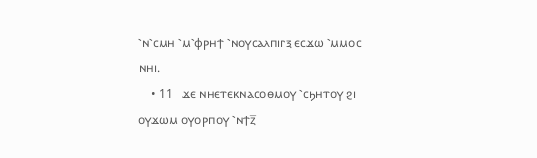⳿ⲛ⳿ⲥⲙⲏ ⳿ⲙ⳿ⲫⲣⲏϯ ⳿ⲛⲟⲩⲥⲁⲗⲡⲓⲅⲝ ⲉⲥϫⲱ ⳿ⲙⲙⲟⲥ ⲛⲏⲓ.
    • 11   ϫⲉ ⲛⲏⲉⲧⲉⲕⲛⲁⲥⲟⲑⲙⲟⲩ ⳿ⲥϧⲏⲧⲟⲩ ϩⲓ ⲟⲩϫⲱⲙ ⲟⲩⲟⲣⲡⲟⲩ ⳿ⲛϯⲍ̅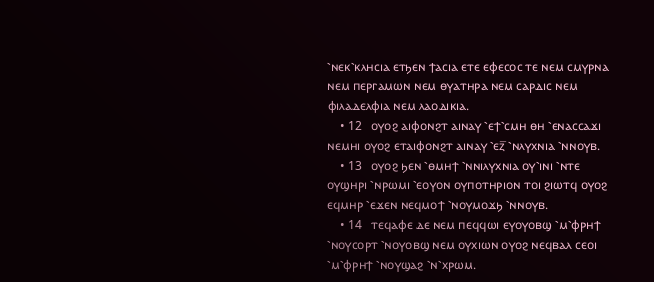⳿ⲛⲉⲕ⳿ⲕⲗⲏⲥⲓⲁ ⲉⲧϧⲉⲛ ϯⲁⲥⲓⲁ ⲉⲧⲉ ⲉⲫⲉⲥⲟⲥ ⲧⲉ ⲛⲉⲙ ⲥⲙⲩⲣⲛⲁ ⲛⲉⲙ ⲡⲉⲣⲅⲁⲙⲱⲛ ⲛⲉⲙ ⲑⲩⲁⲧⲏⲣⲁ ⲛⲉⲙ ⲥⲁⲣⲇⲓⲥ ⲛⲉⲙ ⲫⲓⲗⲁⲇⲉⲗⲫⲓⲁ ⲛⲉⲙ ⲗⲁⲟⲇⲓⲕⲓⲁ.
    • 12   ⲟⲩⲟϩ ⲁⲓⲫⲟⲛϩⲧ ⲁⲓⲛⲁⲩ ⳿ⲉϯ⳿ⲥⲙⲏ ⲑⲏ ⳿ⲉⲛⲁⲥⲥⲁϫⲓ ⲛⲉⲙⲏⲓ ⲟⲩⲟϩ ⲉⲧⲁⲓⲫⲟⲛϩⲧ ⲁⲓⲛⲁⲩ ⳿ⲉⲍ̅ ⳿ⲛⲗⲩⲭⲛⲓⲁ ⳿ⲛⲛⲟⲩⲃ.
    • 13   ⲟⲩⲟϩ ϧⲉⲛ ⳿ⲑⲙⲏϯ ⳿ⲛⲛⲓⲗⲩⲭⲛⲓⲁ ⲟⲩ⳿ⲓⲛⲓ ⳿ⲛⲧⲉ ⲟⲩϣⲏⲣⲓ ⳿ⲛⲣⲱⲙⲓ ⳿ⲉⲟⲩⲟⲛ ⲟⲩⲡⲟⲧⲏⲣⲓⲟⲛ ⲧⲟⲓ ϩⲓⲱⲧϥ ⲟⲩⲟϩ ⲉϥⲙⲏⲣ ⳿ⲉϫⲉⲛ ⲛⲉϥⲙⲟϯ ⳿ⲛⲟⲩⲙⲟϫϧ ⳿ⲛⲛⲟⲩⲃ.
    • 14   ⲧⲉϥⲁⲫⲉ ⲇⲉ ⲛⲉⲙ ⲡⲉϥϥⲱⲓ ⲉⲩⲟⲩⲟⲃϣ ⳿ⲙ⳿ⲫⲣⲏϯ ⳿ⲛⲟⲩⲥⲟⲣⲧ ⳿ⲛⲟⲩⲟⲃϣ ⲛⲉⲙ ⲟⲩⲭⲓⲱⲛ ⲟⲩⲟϩ ⲛⲉϥⲃⲁⲗ ⲥⲉⲟⲓ ⳿ⲙ⳿ⲫⲣⲏϯ ⳿ⲛⲟⲩϣⲁϩ ⳿ⲛ⳿ⲭⲣⲱⲙ.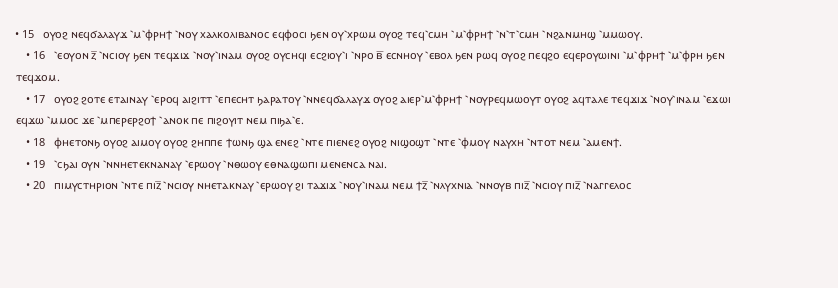• 15   ⲟⲩⲟϩ ⲛⲉϥϭⲁⲗⲁⲩϫ ⳿ⲙ⳿ⲫⲣⲏϯ ⳿ⲛⲟⲩ ⲭⲁⲗⲕⲟⲗⲓⲃⲁⲛⲟⲥ ⲉϥⲫⲟⲥⲓ ϧⲉⲛ ⲟⲩ⳿ⲭⲣⲱⲙ ⲟⲩⲟϩ ⲧⲉϥ⳿ⲥⲙⲏ ⳿ⲙ⳿ⲫⲣⲏϯ ⳿ⲛ⳿ⲧ⳿ⲥⲙⲏ ⳿ⲛϩⲁⲛⲙⲏϣ ⳿ⲙⲙⲱⲟⲩ.
    • 16   ⳿ⲉⲟⲩⲟⲛ ⲍ̅ ⳿ⲛⲥⲓⲟⲩ ϧⲉⲛ ⲧⲉϥϫⲓϫ ⳿ⲛⲟⲩ⳿ⲓⲛⲁⲙ ⲟⲩⲟϩ ⲟⲩⲥⲏϥⲓ ⲉⲥϩⲓⲟⲩ⳿ⲓ ⳿ⲛⲣⲟ ⲃ̅ ⲉⲥⲛⲏⲟⲩ ⳿ⲉⲃⲟⲗ ϧⲉⲛ ⲣⲱϥ ⲟⲩⲟϩ ⲡⲉϥϩⲟ ⲉϥⲉⲣⲟⲩⲱⲓⲛⲓ ⳿ⲙ⳿ⲫⲣⲏϯ ⳿ⲙ⳿ⲫⲣⲏ ϧⲉⲛ ⲧⲉϥϫⲟⲙ.
    • 17   ⲟⲩⲟϩ ϩⲟⲧⲉ ⲉⲧⲁⲓⲛⲁⲩ ⳿ⲉⲣⲟϥ ⲁⲓϩⲓⲧⲧ ⳿ⲉⲡⲉⲥⲏⲧ ϧⲁⲣⲁⲧⲟⲩ ⳿ⲛⲛⲉϥϭⲁⲗⲁⲩϫ ⲟⲩⲟϩ ⲁⲓⲉⲣ⳿ⲙ⳿ⲫⲣⲏϯ ⳿ⲛⲟⲩⲣⲉϥⲙⲱⲟⲩⲧ ⲟⲩⲟϩ ⲁϥⲧⲁⲗⲉ ⲧⲉϥϫⲓϫ ⳿ⲛⲟⲩ⳿ⲓⲛⲁⲙ ⳿ⲉϫⲱⲓ ⲉϥϫⲱ ⳿ⲙⲙⲟⲥ ϫⲉ ⳿ⲙⲡⲉⲣⲉⲣϩⲟϯ ⳿ⲁⲛⲟⲕ ⲡⲉ ⲡⲓϩⲟⲩⲓⲧ ⲛⲉⲙ ⲡⲓϧⲁ⳿ⲉ.
    • 18   ⲫⲏⲉⲧⲟⲛϧ ⲟⲩⲟϩ ⲁⲓⲙⲟⲩ ⲟⲩⲟϩ ϩⲏⲡⲡⲉ ϯⲱⲛϧ ϣⲁ ⲉⲛⲉϩ ⳿ⲛⲧⲉ ⲡⲓⲉⲛⲉϩ ⲟⲩⲟϩ ⲛⲓϣⲟϣⲧ ⳿ⲛⲧⲉ ⳿ⲫⲙⲟⲩ ⲛⲁⲩⲭⲏ ⳿ⲛⲧⲟⲧ ⲛⲉⲙ ⳿ⲁⲙⲉⲛϯ.
    • 19   ⳿ⲥϧⲁⲓ ⲟⲩⲛ ⳿ⲛⲛⲏⲉⲧⲉⲕⲛⲁⲛⲁⲩ ⳿ⲉⲣⲱⲟⲩ ⳿ⲛⲑⲱⲟⲩ ⲉⲑⲛⲁϣⲱⲡⲓ ⲙⲉⲛⲉⲛⲥⲁ ⲛⲁⲓ.
    • 20   ⲡⲓⲙⲩⲥⲧⲏⲣⲓⲟⲛ ⳿ⲛⲧⲉ ⲡⲓⲍ̅ ⳿ⲛⲥⲓⲟⲩ ⲛⲏⲉⲧⲁⲕⲛⲁⲩ ⳿ⲉⲣⲱⲟⲩ ϩⲓ ⲧⲁϫⲓϫ ⳿ⲛⲟⲩ⳿ⲓⲛⲁⲙ ⲛⲉⲙ ϯⲍ̅ ⳿ⲛⲗⲩⲭⲛⲓⲁ ⳿ⲛⲛⲟⲩⲃ ⲡⲓⲍ̅ ⳿ⲛⲥⲓⲟⲩ ⲡⲓⲍ̅ ⳿ⲛⲁⲅⲅⲉⲗⲟⲥ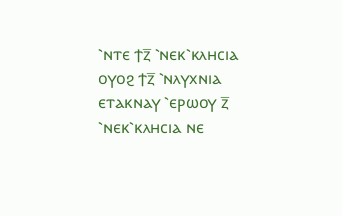⳿ⲛⲧⲉ ϯⲍ̅ ⳿ⲛⲉⲕ⳿ⲕⲗⲏⲥⲓⲁ ⲟⲩⲟϩ ϯⲍ̅ ⳿ⲛⲗⲩⲭⲛⲓⲁ ⲉⲧⲁⲕⲛⲁⲩ ⳿ⲉⲣⲱⲟⲩ ⲍ̅ ⳿ⲛⲉⲕ⳿ⲕⲗⲏⲥⲓⲁ ⲛⲉ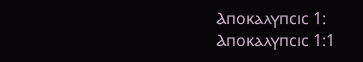Ⲁⲡⲟⲕⲁⲗⲩⲡⲥⲓⲥ 1:
Ⲁⲡⲟⲕⲁⲗⲩⲡⲥⲓⲥ 1:1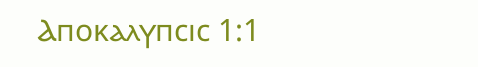Ⲁⲡⲟⲕⲁⲗⲩⲡⲥⲓⲥ 1:1